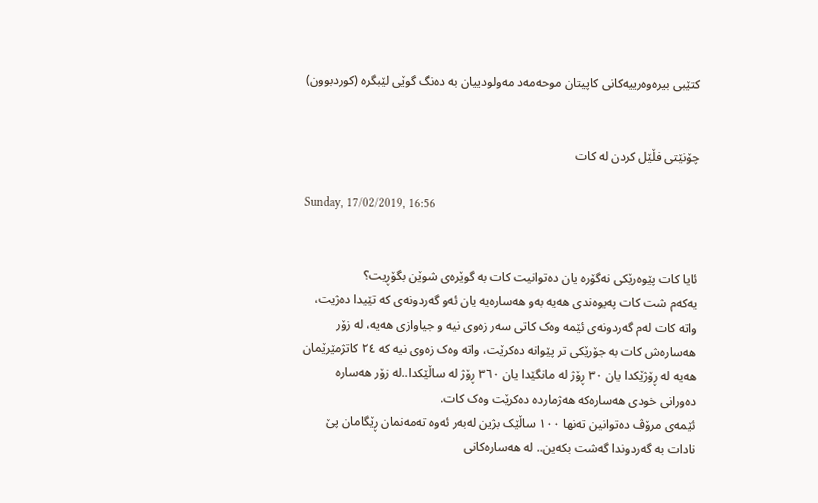کتێبی بیرەوەرییەکانی کاپیتان موحەمەد مەولودییان بە دەنگ گوێی لێبگرە (کوردبوون)


چۆنێتی فڵێل کردن لە کات

Sunday, 17/02/2019, 16:56


ئایا کات پێوەرێکی نەگۆرە یان دەتوانیت کات بە گوێرەی شوێن بگۆڕیت؟
یەکەم شت کات پەیوەندی هەیە بەو هەسارەیە یان ئەو گەردونەی کە تێیدا دەژیت، واتە کات لەم گەردونەی ئێمە وەک کاتی سەر زەوی نیە و جیاوازی هەیە، لە زۆر هەسارەش کات بە جۆرێکی تر پێوانە دەکرێت، واتە وەک زەوی نیە کە ٢٤ کاتژمێرێمان هەیە لە ڕۆژێکدا یان ٣٠ ڕۆژ لە مانگێدا یان ٣٦٠ ڕۆژ لە ساڵێکدا..لە زۆر هەسارە دەورانی خودی هەسارەکە هەژماردە دەکرێت وەک کات.
ئێمەی مرۆڤ دەتوانین تەنها ١٠٠ ساڵێک بژین لەبەر ئەوە تەمەنمان ڕێگامان پێ نادات بە گەردوندا گەشت بکەین.. لە هەسارەکانی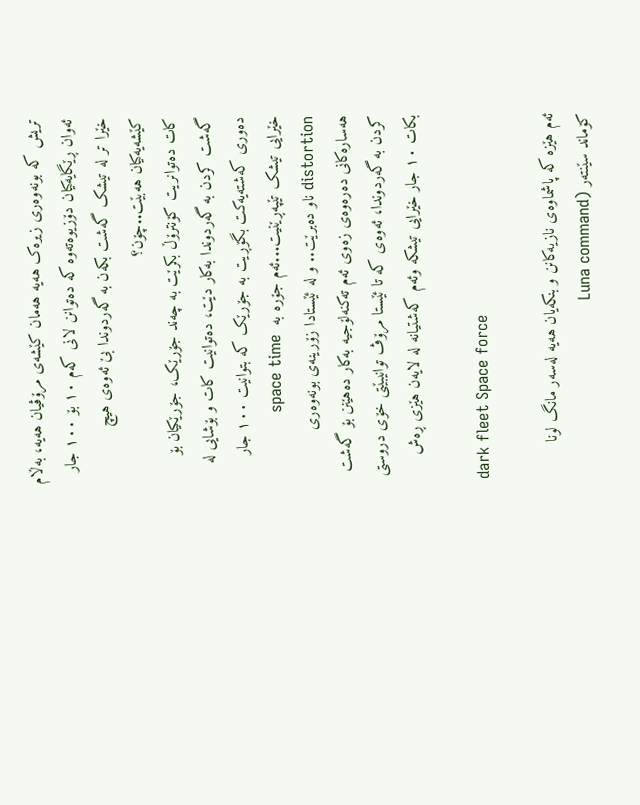تریش کە بونەوەری زیرەک هەیە هەمان کێشەی مرۆڤیان هەیە، بەڵام ئەوان ڕێگایەکیان دۆزیوەتەوە کە دەتوانن لانی کەم ١٠ بۆ ١٠٠ جار خێرا تر لە تیشک گەشت بکەن بە گەردوندا بێ ئەوەی هیچ کێشەیەکیان هەبێت..چۆن؟
کات دەتوانریت کۆنترۆڵ بکرێت بە چەند جۆرێک، جۆرێکیان بۆ گەشت کردن بە گەردوندا بەکار دێت، دەتوانیت کات و بۆشایی لە دەوری کەشتەیەکت بگۆڕیت بە جۆرێک کە بتوانیت ١٠٠ جار خێرایی تیشک تێپەڕێنیت...ئەم جۆرە بە  space time distortion ناو دەبرێت.. و لە ئێستادا زۆرینەی بونەوەری هەسارەکانی دەرەوەی زەوی ئەم تەکنەلۆجیە بەکار دەهێنن بۆ گەشت کردن بە گەردوندا، ئەوەی کە تا ئێستا مرۆڤ توانیبێتی خۆی دروستی بکات ١٠ جار خێرایی تیشکە وئەم کەشتیانە لە لایەن هێزی ڕەش

dark fleet Space force

ئەم هێزە کە پاشماوەی نازیەکانن و بنکەیان هەیە لەسەر مانگ لونا کۆماند سێنتەر (Luna command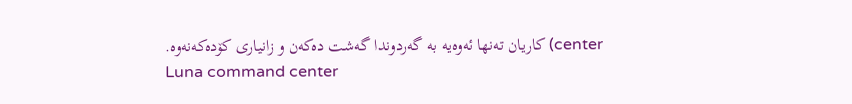center) کاریان تەنها ئەوەیە بە گەردوندا گەشت دەکەن و زانیاری کۆدەکەنەوە.
Luna command center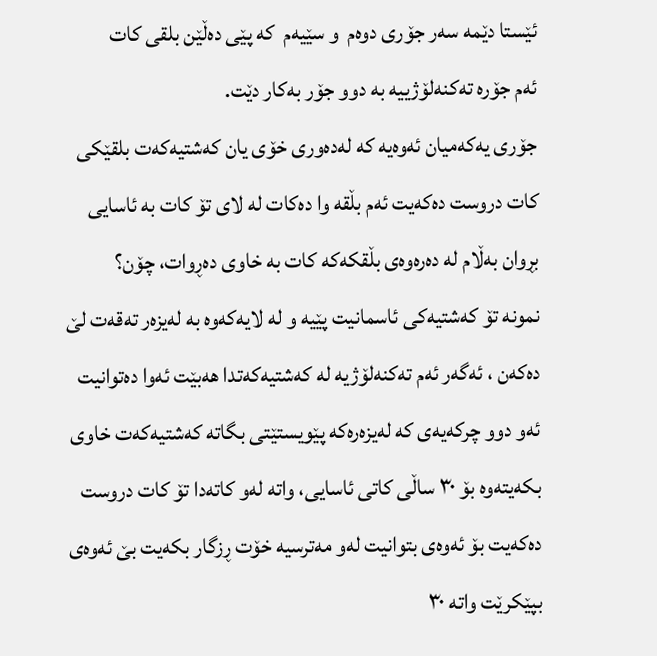ئێستا دێمە سەر جۆری دوەم  و سێیەم  کە پێی دەڵێن بلقی کات
ئەم جۆرە تەکنەلۆژییە بە دوو جۆر بەکار دێت.
جۆری یەکەمیان ئەوەیە کە لەدەوری خۆی یان کەشتیەکەت بلقێکی کات دروست دەکەیت ئەم بڵقە وا دەکات لە لای تۆ کات بە ئاسایی بڕوان بەڵام لە دەرەوەی بڵقکەکە کات بە خاوی دەڕوات، چۆن؟
نمونە تۆ کەشتیەکی ئاسمانیت پێیە و لە لایەکەوە بە لەیزەر تەقەت لێ دەکەن ، ئەگەر ئەم تەکنەلۆژیە لە کەشتیەکەتدا هەبێت ئەوا دەتوانیت ئەو دوو چرکەیەی کە لەیزەرەکە پێویستێتی بگاتە کەشتیەکەت خاوی بکەیتەوە بۆ ٣٠ ساڵی کاتی ئاسایی، واتە لەو کاتەدا تۆ کات دروست دەکەیت بۆ ئەوەی بتوانیت لەو مەترسیە خۆت ڕزگار بکەیت بێ ئەوەی بپێکرێت واتە ٣٠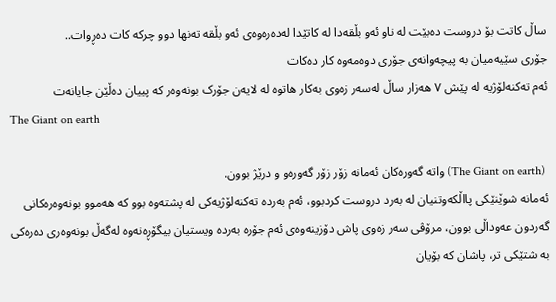ساڵ کاتت بۆ دروست دەبێت لە ناو ئەو بڵقەدا لە کاتێدا لەدەرەوەی ئەو بڵقە تەنها دوو چرکە کات دەڕوات..
جۆری سێیەمیان بە پیچەوانەی جۆری دوەمەوە کار دەکات
ئەم تەکنەلۆژیە لە پێش ٧ هەزار ساڵ لەسەر زەوی بەکار هاتوە لە لایەن جۆرک بونەوەر کە پییان دەڵێن جایانەت
The Giant on earth

 (The Giant on earth) واتە گەورەکان ئەمانە زۆر زۆر گەورەو و درێژ بوون.
ئەمانە شوێنێکی پااڵکەوتنیان لە بەرد دروست کردبوو، ئەم بەردە تەکنەلۆژیەکی لە پشتەوە بوو کە هەموو بونەوەرەکانی گەردون عەوداڵی بوون، مرۆڤی سەر زەوی پاش دۆزینەوەی ئەم جۆرە بەردە ویستیان بیگۆڕەنەوە لەگەڵ بونەوەری دەرەکی بە شتێکی تر، پاشان کە بۆیان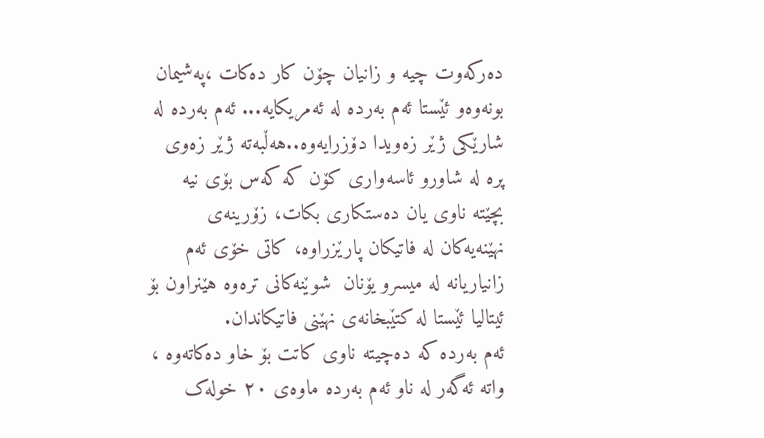دەرکەوت چیە و زانیان چۆن کار دەکات ،پەشیمان بونەوەو ئێستا ئەم بەردە لە ئەمریکایە... ئەم بەردە لە شارێکی ژێر زەویدا دۆزرایەوە..هەڵبەتە ژێر زەوی پرە لە شاورو ئاسەواری کۆن کە کەس بۆی نیە بچێتە ناوی یان دەستکاری بکات، زۆرینەی نهێنەیەکان لە فاتیکان پارێزراوە، کاتی خۆی ئەم زانیاریانە لە میسرو یۆنان  شوێنەکانی ترەوە هێنراون بۆ ئیتالیا ئێستا لە کتێبخانەی نهێنی فاتیکاندان.
ئەم بەردە کە دەچیتە ناوی کاتت بۆ خاو دەکاتەوە ، واتە ئەگەر لە ناو ئەم بەردە ماوەی ٢٠ خولەک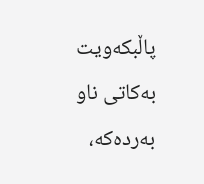پاڵبکەویت بەکاتی ناو بەردەکە،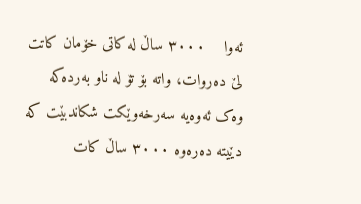ئەوا    ٣٠٠٠ ساڵ لە کاتی خۆمان کاتت لێ دەروات، واتە بۆ تۆ لە ناو بەردەکە وەک ئەوەیە سەرخەوێکت شکاندبێت کە دێیتە دەرەوە ٣٠٠٠ ساڵ کات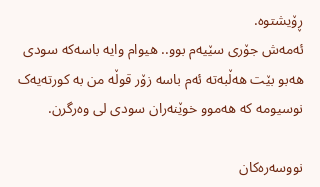ڕۆیشتوە.
ئەمەش جۆری سێیەم بوو.. هیوام وایە باسەکە سودی هەبو بێت هەڵبەتە ئەم باسە زۆر قوڵە من بە کورتەیەک نوسیومە کە هەموو خوێنەران سودی لی وەرگرن.

نووسەرەکان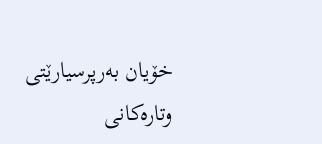خۆیان بەرپرسیارێتی وتارەکانی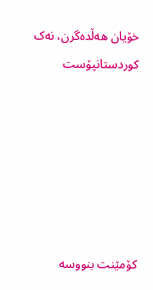خۆیان هەڵدەگرن، نەک کوردستانپۆست






کۆمێنت بنووسە